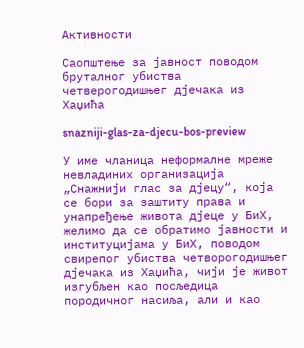Активности

Саопштење за јавност поводом бруталног убиства четверогодишњег дјечака из Хаџића

snazniji-glas-za-djecu-bos-preview

У име чланица неформалне мреже невладиних организација „Снажнији глас за дјецу“, која се бори за заштиту права и унапређење живота дјеце у БиХ, желимо да се обратимо јавности и институцијама у БиХ, поводом свирепог убиства четворогодишњег дјечака из Хаџића, чији је живот изгубљен као посљедица породичног насиља, али и као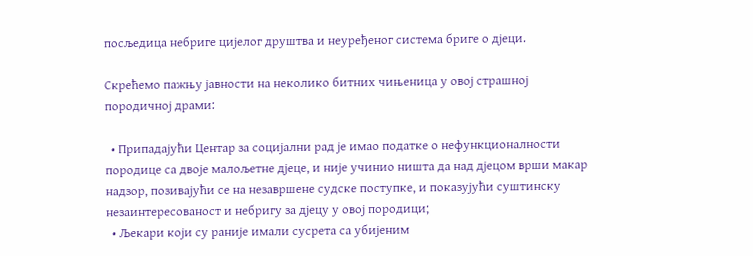посљедица небриге цијелог друштва и неуређеног система бриге о дјеци.

Скрећемо пажњу јавности на неколико битних чињеница у овој страшној породичној драми:

  • Припадајући Центар за социјални рад је имао податке о нефункционалности породице са двоје малољетне дјеце, и није учинио ништа да над дјецом врши макар надзор, позивајући се на незавршене судске поступке, и показујући суштинску незаинтересованост и небригу за дјецу у овој породици;
  • Љекари који су раније имали сусрета са убијеним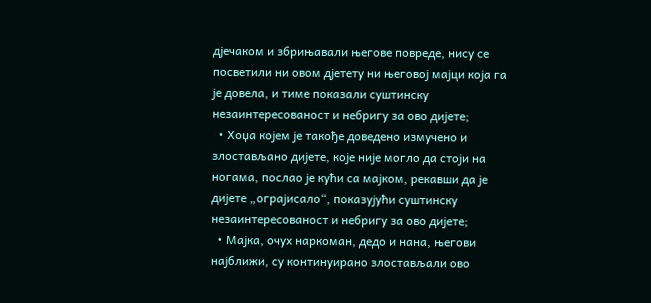дјечаком и збрињавали његове повреде, нису се посветили ни овом дјетету ни његовој мајци која га је довела, и тиме показали суштинску незаинтересованост и небригу за ово дијете;
  • Хоџа којем је такође доведено измучено и злостављано дијете, које није могло да стоји на ногама, послао је кући са мајком, рекавши да је дијете „ограјисало“, показујући суштинску незаинтересованост и небригу за ово дијете;
  • Мајка, очух наркоман, дедо и нана, његови најближи, су континуирано злостављали ово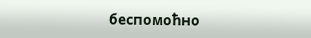беспомоћно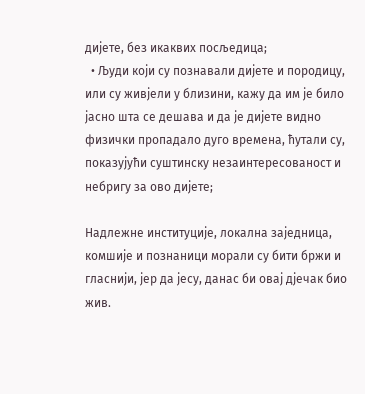дијете, без икаквих посљедица;
  • Људи који су познавали дијете и породицу, или су живјели у близини, кажу да им је било јасно шта се дешава и да је дијете видно физички пропадало дуго времена, ћутали су, показујући суштинску незаинтересованост и небригу за ово дијете;

Надлежне институције, локална заједница, комшије и познаници морали су бити бржи и гласнији, јер да јесу, данас би овај дјечак био жив.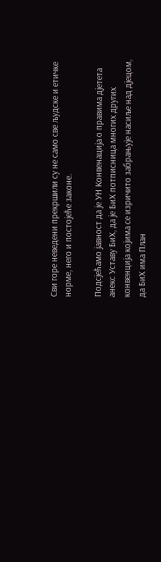Сви горе неведени прекршили су не само све људске и етичке норме, него и постојеће законе.

Подсјећамо јавност да је УН Конвенација о правима дјетета анекс Уставу БиХ, да је БиХ потписница многих других конвенција којима се изричито забрањује насиље над дјецом, да БиХ има План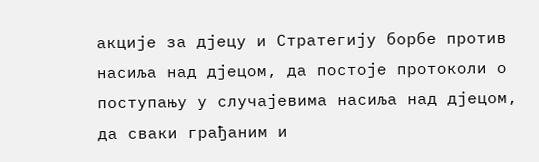акције за дјецу и Стратегију борбе против насиља над дјецом, да постоје протоколи о поступању у случајевима насиља над дјецом, да сваки грађаним и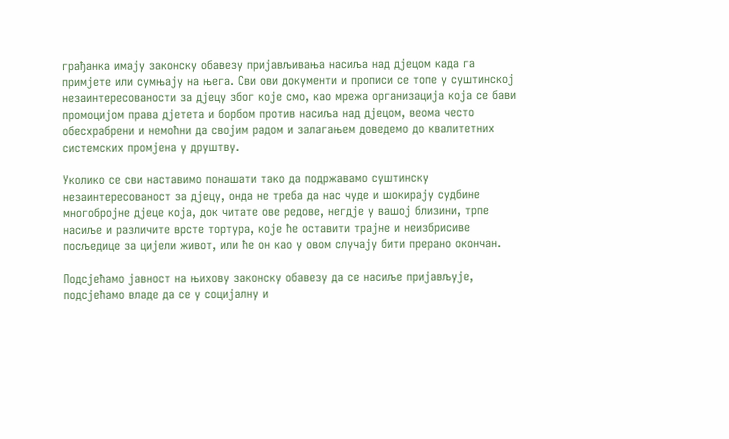грађанка имају законску обавезу пријављивања насиља над дјецом када га примјете или сумњају на њега. Сви ови документи и прописи се топе у суштинској незаинтересованости за дјецу због које смо, као мрежа организација која се бави промоцијом права дјетета и борбом против насиља над дјецом, веома често обесхрабрени и немоћни да својим радом и залагањем доведемо до квалитетних системских промјена у друштву.

Уколико се сви наставимо понашати тако да подржавамо суштинску незаинтересованост за дјецу, онда не треба да нас чуде и шокирају судбине многобројне дјеце која, док читате ове редове, негдје у вашој близини, трпе насиље и различите врсте тортура, које ће оставити трајне и неизбрисиве посљедице за цијели живот, или ће он као у овом случају бити прерано окончан.

Подсјећамо јавност на њихову законску обавезу да се насиље пријављује, подсјећамо владе да се у социјалну и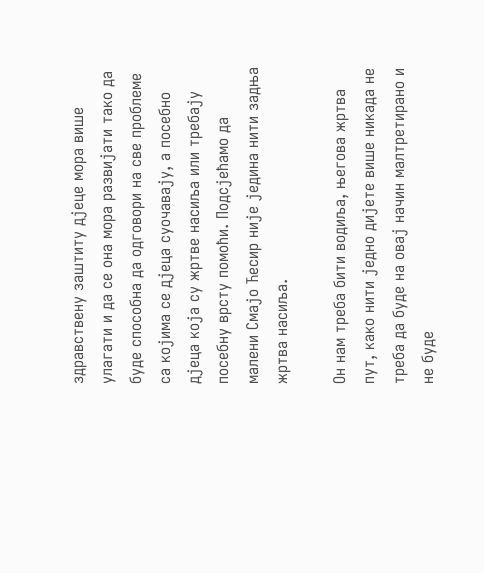здравствену заштиту дјеце мора више улагати и да се она мора развијати тако да буде способна да одговори на све проблеме са којима се дјеца суочавају, а посебно дјеца која су жртве насиља или требају посебну врсту помоћи. Подсјећамо да малени Смајо Ћесир није једина нити задња жртва насиља.

Он нам треба бити водиља, његова жртва пут, како нити једно дијете више никада не треба да буде на овај начин малтретирано и не буде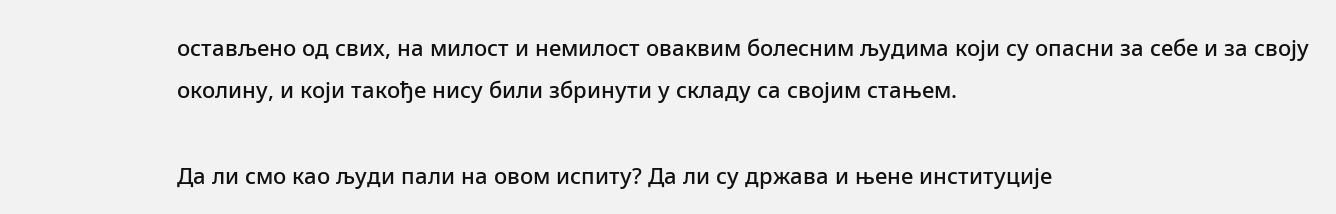остављено од свих, на милост и немилост оваквим болесним људима који су опасни за себе и за своју околину, и који такође нису били збринути у складу са својим стањем.

Да ли смо као људи пали на овом испиту? Да ли су држава и њене институције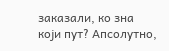заказали, ко зна који пут? Апсолутно,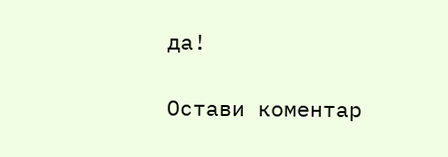да!

Остави коментар